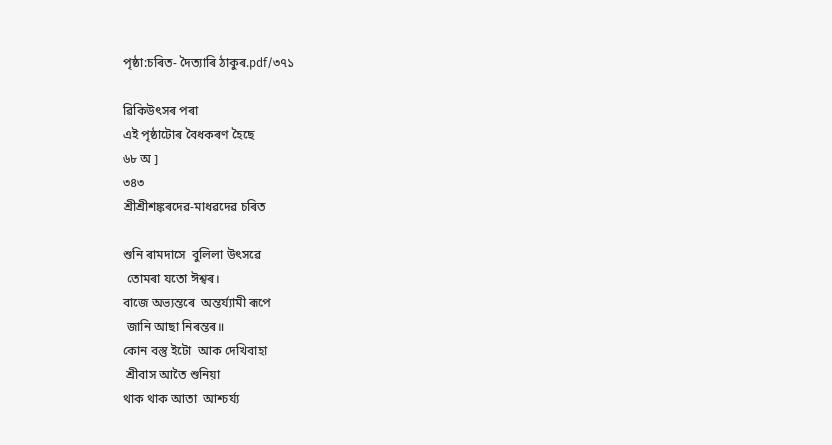পৃষ্ঠা:চৰিত- দৈত্যাৰি ঠাকুৰ.pdf/৩৭১

ৱিকিউৎসৰ পৰা
এই পৃষ্ঠাটোৰ বৈধকৰণ হৈছে
৬৮ অ ]
৩৪৩
শ্ৰীশ্ৰীশঙ্কৰদেৱ-মাধৱদেৱ চৰিত

শুনি ৰামদাসে  বুলিলা উৎসৱে
 তোমৰা যতো ঈশ্বৰ।
বাজে অভ্যন্তৰে  অন্তৰ্য্যামী ৰূপে
 জানি আছা নিৰন্তৰ॥
কোন বস্তু ইটো  আক দেখিবাহা
 শ্ৰীবাস আতৈ শুনিয়া
থাক থাক আতা  আশ্চৰ্য্য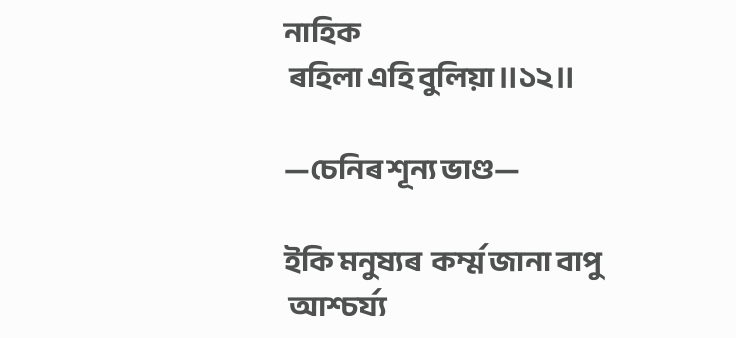নাহিক
 ৰহিলা এহি বুলিয়া॥১২॥

—চেনিৰ শূন্য ভাণ্ড—

ইকি মনুষ্যৰ  কৰ্ম্ম জানা বাপু
 আশ্চৰ্য্য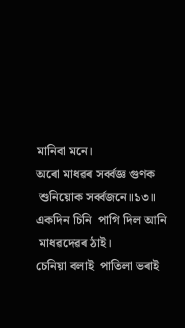মানিবা মনে।
অৰো মাধৱৰ সৰ্ব্বজ্ঞ গুণক
 শুনিয়োক সৰ্ব্বজনে॥১৩॥
একদিন চিনি  পাগি দিল আনি
 মাধৱদেৱৰ ঠাই।
চেনিয়া বলাই  পাতিলা ভৰাই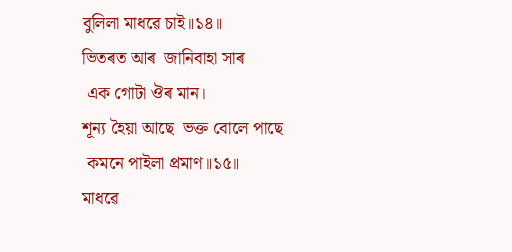বুলিলা মাধৱে চাই॥১৪॥
ভিতৰত আৰ  জানিবাহা সাৰ
 এক গোটা ঔৰ মান।
শূন্য হৈয়া আছে  ভক্ত বোলে পাছে
 কমনে পাইলা প্ৰমাণ॥১৫॥
মাধৱে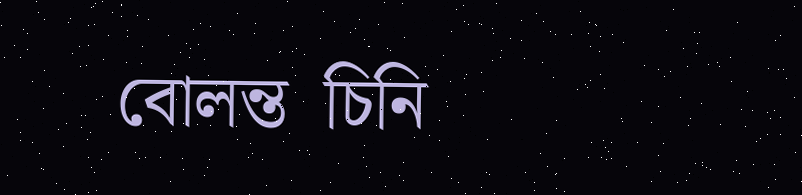বোলন্ত  চিনি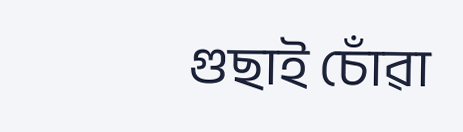গুছাই চোঁৱা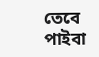তেবে পাইবা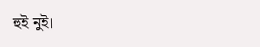হুই নুই।